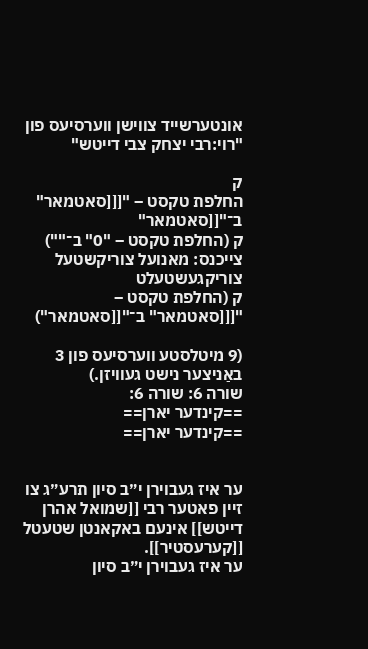אונטערשייד צווישן ווערסיעס פון "רוי:רבי יצחק צבי דייטש"

ק
החלפת טקסט – "[[[סאטמאר" ב־"[[סאטמאר"
ק (החלפת טקסט – "0" ב־"")
צייכנס: מאנועל צוריקשטעל צוריקגעשטעלט
ק (החלפת טקסט – "[[[סאטמאר" ב־"[[סאטמאר")

(9 מיטלסטע ווערסיעס פון 3 באַניצער נישט געוויזן.)
שורה 6: שורה 6:
==קינדער יארן==
==קינדער יארן==


ער איז געבוירן י״ב סיון תרע״ג צו זיין פאטער רבי [[שמואל אהרן דייטש]] אינעם באקאנטן שטעטל [[קערעסטיר]].
ער איז געבוירן י״ב סיון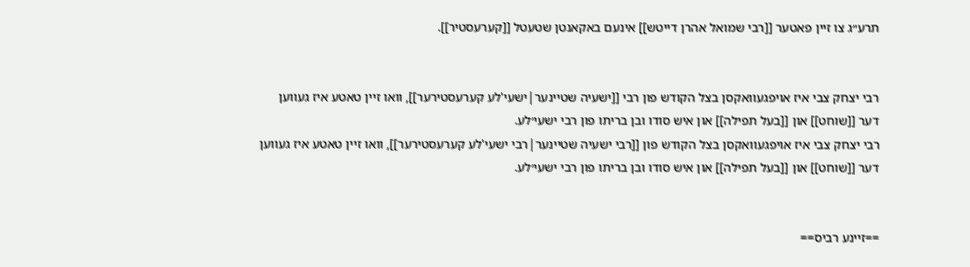תרע״ג צו זיין פאטער [[רבי שמואל אהרן דייטש]] אינעם באקאנטן שטעטל [[קערעסטיר]].


רבי יצחק צבי איז אויפגעוואקסן בצל הקודש פון רבי [[ישעיה שטיינער|ישעי'לע קערעסטירער]], וואו זיין טאטע איז געווען דער [[שוחט]] און [[בעל תפילה]] און איש סודו ובן בריתו פון רבי ישעי׳לע.
רבי יצחק צבי איז אויפגעוואקסן בצל הקודש פון [[רבי ישעיה שטיינער|רבי ישעי'לע קערעסטירער]], וואו זיין טאטע איז געווען דער [[שוחט]] און [[בעל תפילה]] און איש סודו ובן בריתו פון רבי ישעי׳לע.


==זיינע רביס==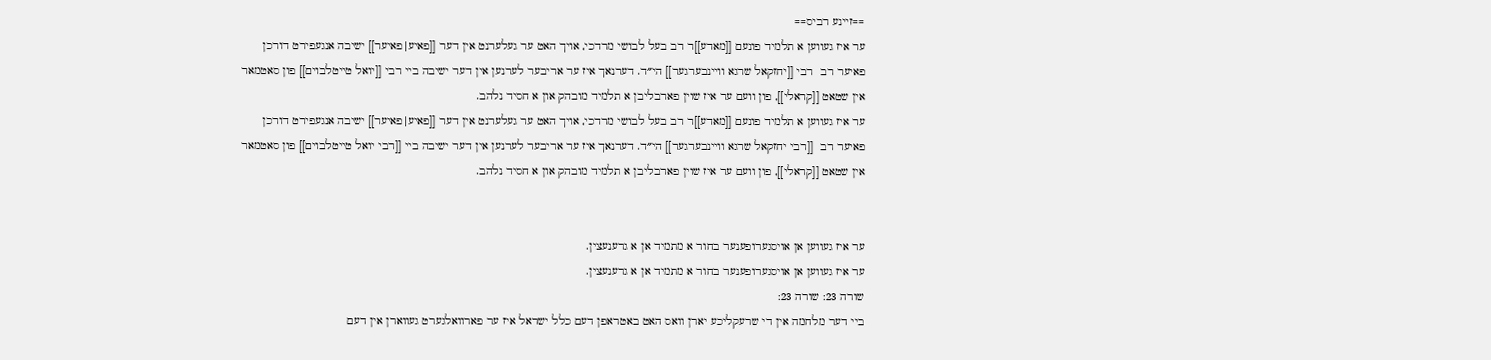==זיינע רביס==
ער איז געווען א תלמיד פונעם [[מאדע]]ר רב בעל לבושי מרדכי, אויך האט ער געלערנט אין דער [[פאיע|פאיער]] ישיבה אנגעפירט דורכן פאיער רב  רבי [[יחזקאל שרגא וויינבערגער]] הי״ד. דערנאך איז ער אריבער לערנען אין דער ישיבה ביי רבי [[יואל טייטלבוים]] פון סאטמאר אין שטאט [[קראלי]], פון וועם ער איז שוין פארבליבן א תלמיד מובהק און א חסיד נלהב.
ער איז געווען א תלמיד פונעם [[מאדע]]ר רב בעל לבושי מרדכי, אויך האט ער געלערנט אין דער [[פאיע|פאיער]] ישיבה אנגעפירט דורכן פאיער רב  [[רבי יחזקאל שרגא וויינבערגער]] הי״ד. דערנאך איז ער אריבער לערנען אין דער ישיבה ביי [[רבי יואל טייטלבוים]] פון סאטמאר אין שטאט [[קראלי]], פון וועם ער איז שוין פארבליבן א תלמיד מובהק און א חסיד נלהב.


ער איז געווען אן אויסגערופענער בחור א מתמיד אן א גרענעצין.
ער איז געווען אן אויסגערופענער בחור א מתמיד אן א גרענעצין.
שורה 23: שורה 23:
ביי דער מלחמה אין די שרעקליכע יארן וואס האט באטראפן דעם כלל ישראל איז ער פארוואלגערט געווארן אין דעם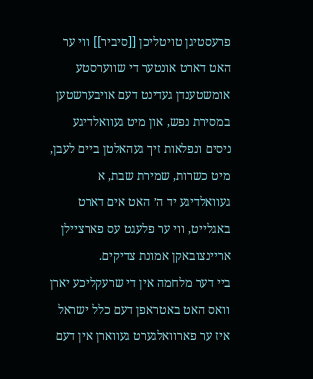פרעסטיגן טויטליכן [[סיביר]] ווי ער האט דארט אונטער די שווערסטע אומשטענדן געדינט דעם אויבערשטען במסירת נפש, און מיט געוואלדיגע ניסים ונפלאות זיך געהאלטן ביים לעבן, מיט כשרות, שמירת שבת, א געוואלדיגע יד ה׳ האט אים דארט באגלייט, ווי ער פלעגט עס פארציילן אריינצובאקן אמונת צדיקים.
ביי דער מלחמה אין די שרעקליכע יארן וואס האט באטראפן דעם כלל ישראל איז ער פארוואלגערט געווארן אין דעם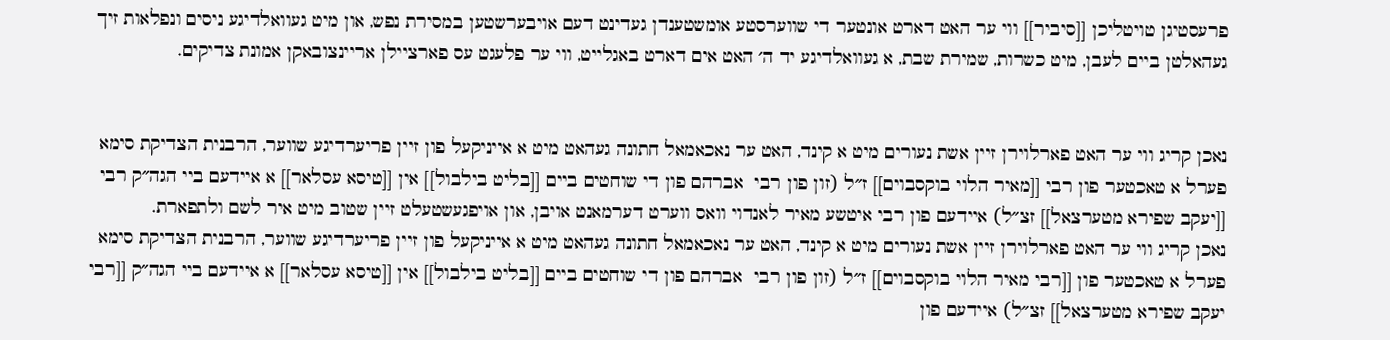פרעסטיגן טויטליכן [[סיביר]] ווי ער האט דארט אונטער די שווערסטע אומשטענדן געדינט דעם אויבערשטען במסירת נפש, און מיט געוואלדיגע ניסים ונפלאות זיך געהאלטן ביים לעבן, מיט כשרות, שמירת שבת, א געוואלדיגע יד ה׳ האט אים דארט באגלייט, ווי ער פלעגט עס פארציילן אריינצובאקן אמונת צדיקים.


נאכן קריג ווי ער האט פארלוירן זיין אשת נעורים מיט א קינד, האט ער נאכאמאל חתונה געהאט מיט א אייניקעל פון זיין פריערדיגע שווער, הרבנית הצדיקת סימא פערל א טאכטער פון רבי [[מאיר הלוי בוקסבוים]] ז״ל (זון פון רבי  אברהם פון די שוחטים ביים [[בליט בילבול]] אין [[טיסא עסלאר]] א איידעם ביי הגה״ק רבי [[יעקב שפירא מטערצאל]] זצ״ל) איידעם פון רבי איטשע מאיר לאנדוי וואס ווערט דערמאנט אויבן, און אויפגעשטעלט זיין שטוב מיט איר לשם ולתפארת.
נאכן קריג ווי ער האט פארלוירן זיין אשת נעורים מיט א קינד, האט ער נאכאמאל חתונה געהאט מיט א אייניקעל פון זיין פריערדיגע שווער, הרבנית הצדיקת סימא פערל א טאכטער פון [[רבי מאיר הלוי בוקסבוים]] ז״ל (זון פון רבי  אברהם פון די שוחטים ביים [[בליט בילבול]] אין [[טיסא עסלאר]] א איידעם ביי הגה״ק [[רבי יעקב שפירא מטערצאל]] זצ״ל) איידעם פון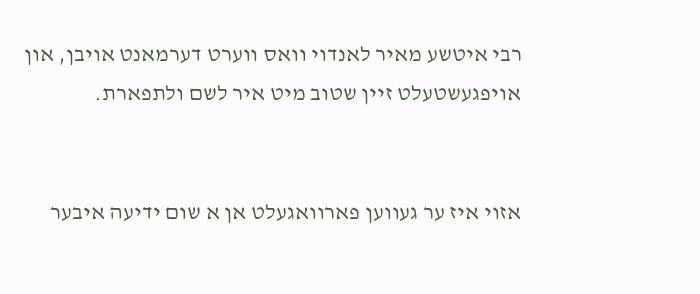רבי איטשע מאיר לאנדוי וואס ווערט דערמאנט אויבן, און אויפגעשטעלט זיין שטוב מיט איר לשם ולתפארת.


אזוי איז ער געווען פארוואגעלט אן א שום ידיעה איבער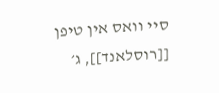סיי וואס אין טיפן [[רוסלאנד]], ג׳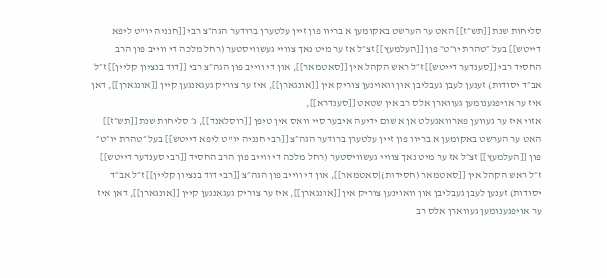סליחות שנת [[תש״ז]] האט ער הערשט באקומען א בריוו פון זיין עלטערן ברודער הגה״צ רבי [[חנניה יו"ט ליפא דייטש]] בעל ״טהרת יו״ט״ פון [[העלמעץ]] זצ״ל אז ער מיט נאך צוויי געשוויסטער (רחל מלכה די ווייב פון הרב החסיד רבי [[סענדער דייטש]] ז״ל ראש הקהל אין [[סאטמאר]], און די ווייב פון הגה״צ רבי [[דוד בנציון קליין]] ז״ל אב״ד יסודות) זענען לעבן געבליבן און וואוינען צוריק אין [[אונגארן]], איז ער צוריק געגאנגען קיין [[אונגארן]], דאן איז ער אויפגענומען געווארן אלס רב אין שטאט [[סענדרא]],
אזוי איז ער געווען פארוואגעלט אן א שום ידיעה איבער סיי וואס אין טיפן [[רוסלאנד]], ג׳ סליחות שנת [[תש״ז]] האט ער הערשט באקומען א בריוו פון זיין עלטערן ברודער הגה״צ [[רבי חנניה יו"ט ליפא דייטש]] בעל ״טהרת יו״ט״ פון [[העלמעץ]] זצ״ל אז ער מיט נאך צוויי געשוויסטער (רחל מלכה די ווייב פון הרב החסיד [[רבי סענדער דייטש]] ז״ל ראש הקהל אין [[סאטמאר (חסידות)|סאטמאר]], און די ווייב פון הגה״צ [[רבי דוד בנציון קליין]] ז״ל אב״ד יסודות) זענען לעבן געבליבן און וואוינען צוריק אין [[אונגארן]], איז ער צוריק געגאנגען קיין [[אונגארן]], דאן איז ער אויפגענומען געווארן אלס רב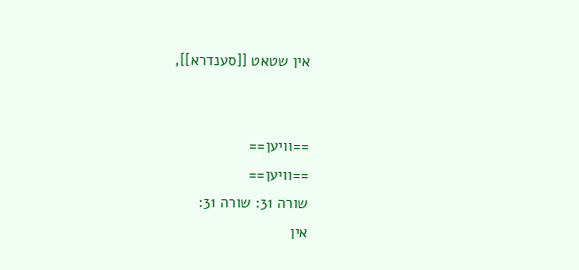אין שטאט [[סענדרא]],


==וויען==
==וויען==
שורה 31: שורה 31:
אין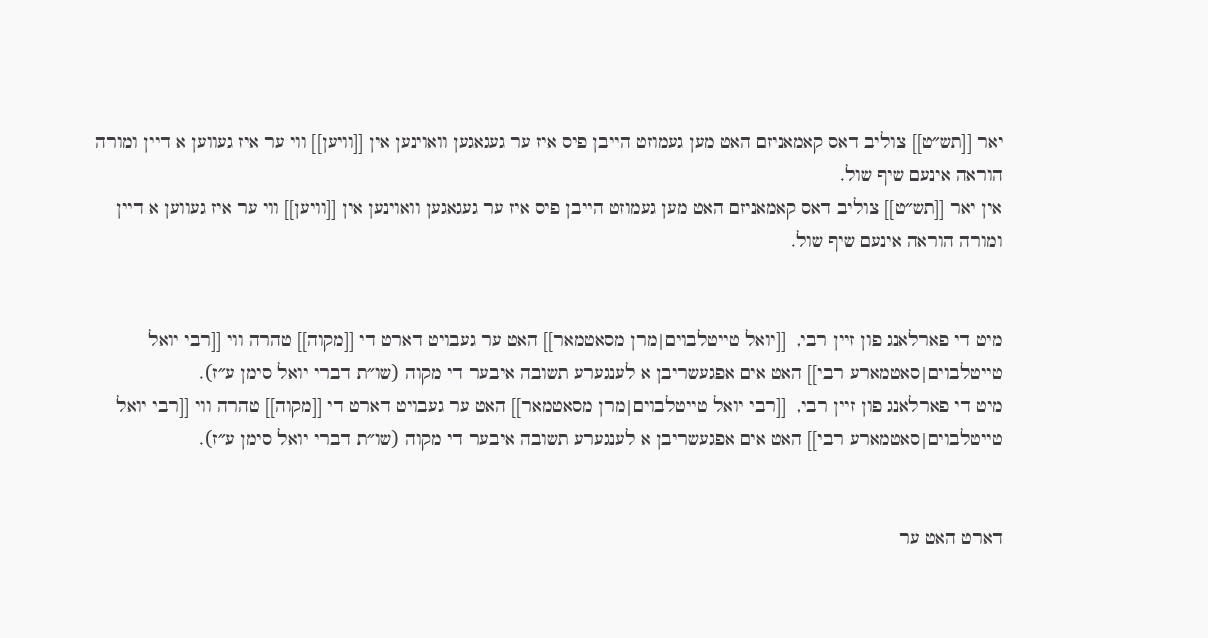יאר [[תש״ט]] צוליב דאס קאמאניזם האט מען געמוזט הייבן פיס איז ער געגאגען וואוינען אין [[וויען]] ווי ער איז געווען א דיין ומורה הוראה אינעם שיף שול.
אין יאר [[תש״ט]] צוליב דאס קאמאניזם האט מען געמוזט הייבן פיס איז ער געגאגען וואוינען אין [[וויען]] ווי ער איז געווען א דיין ומורה הוראה אינעם שיף שול.


מיט די פארלאנג פון זיין רבי,  [[יואל טייטלבוים|מרן מסאטמאר]] האט ער געבויט דארט די [[מקוה]] טהרה ווי [[רבי יואל טייטלבוים|סאטמארע רבי]] האט אים אפגעשריבן א לענגערע תשובה איבער די מקוה (שו״ת דברי יואל סימן ע״ז).
מיט די פארלאנג פון זיין רבי,  [[רבי יואל טייטלבוים|מרן מסאטמאר]] האט ער געבויט דארט די [[מקוה]] טהרה ווי [[רבי יואל טייטלבוים|סאטמארע רבי]] האט אים אפגעשריבן א לענגערע תשובה איבער די מקוה (שו״ת דברי יואל סימן ע״ז).


דארט האט ער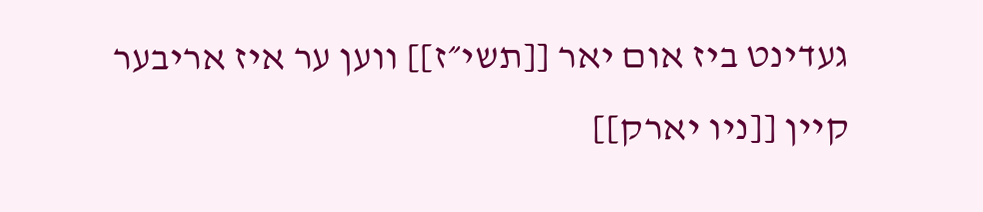געדינט ביז אום יאר [[תשי״ז]] ווען ער איז אריבער קיין [[ניו יארק]]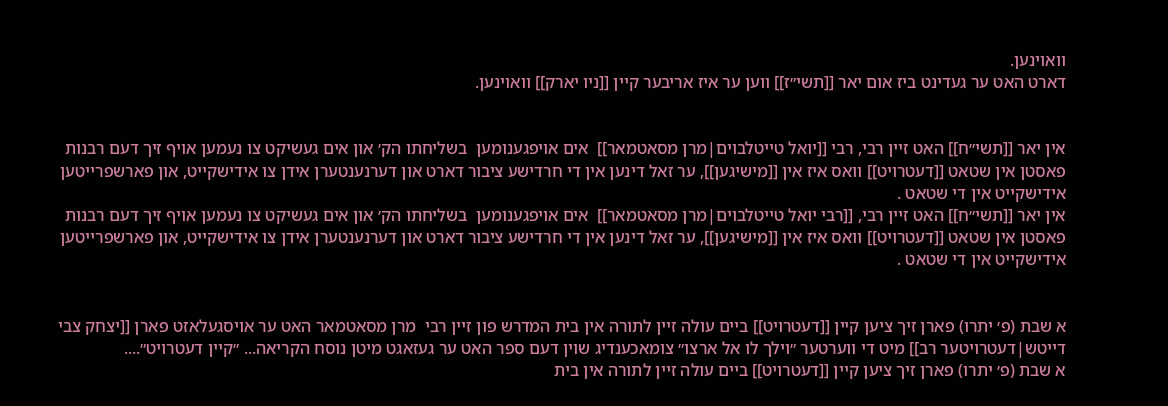וואוינען.
דארט האט ער געדינט ביז אום יאר [[תשי״ז]] ווען ער איז אריבער קיין [[ניו יארק]] וואוינען.


אין יאר [[תשי״ח]] האט זיין רבי, רבי [[יואל טייטלבוים|מרן מסאטמאר]]  אים אויפגענומען  בשליחתו הק׳ און אים געשיקט צו נעמען אויף זיך דעם רבנות פאסטן אין שטאט [[דעטרויט]] וואס איז אין [[מישיגען]], ער זאל דינען אין די חרדישע ציבור דארט און דערנענטערן אידן צו אידישקייט, און פארשפרייטען אידישקייט אין די שטאט .
אין יאר [[תשי״ח]] האט זיין רבי, [[רבי יואל טייטלבוים|מרן מסאטמאר]]  אים אויפגענומען  בשליחתו הק׳ און אים געשיקט צו נעמען אויף זיך דעם רבנות פאסטן אין שטאט [[דעטרויט]] וואס איז אין [[מישיגען]], ער זאל דינען אין די חרדישע ציבור דארט און דערנענטערן אידן צו אידישקייט, און פארשפרייטען אידישקייט אין די שטאט .


א שבת (פ׳ יתרו) פארן זיך ציען קיין [[דעטרויט]] ביים עולה זיין לתורה אין בית המדרש פון זיין רבי  מרן מסאטמאר האט ער אויסגעלאזט פארן [[יצחק צבי דייטש|דעטרויטער רב]] מיט די ווערטער ״וילך לו אל ארצו״ צומאכענדיג שוין דעם ספר האט ער געזאגט מיטן נוסח הקריאה... ״קיין דעטרויט״....
א שבת (פ׳ יתרו) פארן זיך ציען קיין [[דעטרויט]] ביים עולה זיין לתורה אין בית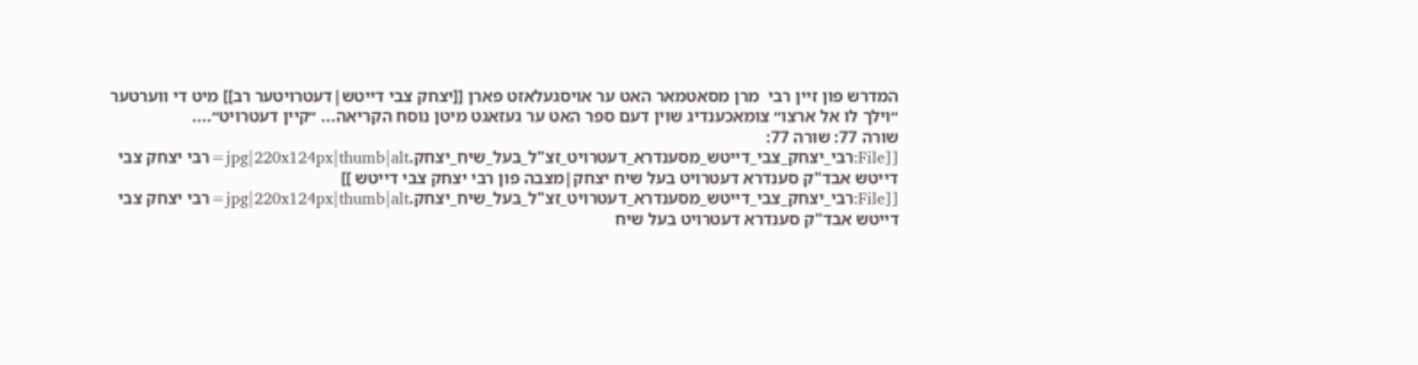המדרש פון זיין רבי  מרן מסאטמאר האט ער אויסגעלאזט פארן [[יצחק צבי דייטש|דעטרויטער רב]] מיט די ווערטער ״וילך לו אל ארצו״ צומאכענדיג שוין דעם ספר האט ער געזאגט מיטן נוסח הקריאה... ״קיין דעטרויט״....
שורה 77: שורה 77:
[[File:רבי_יצחק_צבי_דייטש_מסענדרא_דעטרויט_זצ"ל_בעל_שיח_יצחק.jpg|220x124px|thumb|alt=רבי יצחק צבי דייטש אבד"ק סענדרא דעטרויט בעל שיח יצחק|מצבה פון רבי יצחק צבי דייטש ]]
[[File:רבי_יצחק_צבי_דייטש_מסענדרא_דעטרויט_זצ"ל_בעל_שיח_יצחק.jpg|220x124px|thumb|alt=רבי יצחק צבי דייטש אבד"ק סענדרא דעטרויט בעל שיח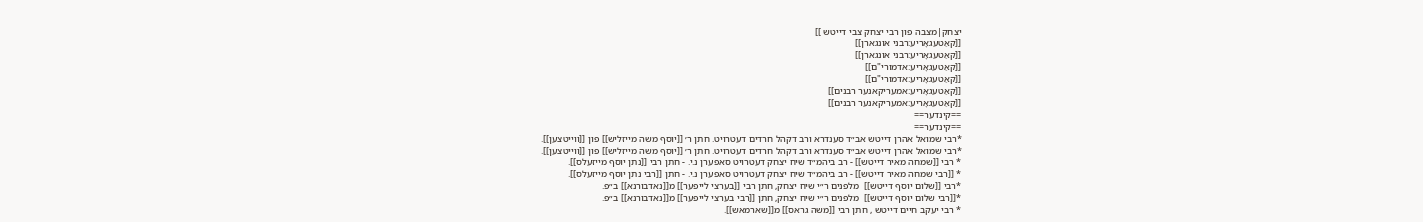יצחק|מצבה פון רבי יצחק צבי דייטש ]]
[[קאַטעגאָריע:רבני אונגארן]]
[[קאַטעגאָריע:רבני אונגארן]]
[[קאַטעגאָריע:אדמורי"ם]]
[[קאַטעגאָריע:אדמורי"ם]]
[[קאַטעגאָריע:אמעריקאנער רבנים]]
[[קאַטעגאָריע:אמעריקאנער רבנים]]
==קינדער==
==קינדער==
*רבי שמואל אהרן דייטש אב״ד סענדרא ורב דקהל חרדים דעטרויט. חתן ר׳ [[יוסף משה מייזליש]] פון [[ווייטצען]].
*רבי שמואל אהרן דייטש אב״ד סענדרא ורב דקהל חרדים דעטרויט. חתן ר׳ [[יוסף משה מייזליש]] פון [[ווייטצען]].
* רבי [[שמחה מאיר דייטש]] - רב ביהמ״ד שיח יצחק דעטרויט סאפערן נ.י. - חתן רבי [[נתן יוסף מייזעלס]].
* [[רבי שמחה מאיר דייטש]] - רב ביהמ״ד שיח יצחק דעטרויט סאפערן נ.י. - חתן [[רבי נתן יוסף מייזעלס]].
*רבי [[שלום יוסף דייטש]]  מלפנים ר״י שיח יצחק, חתן רבי [[בערצי לייפער]] מ[[נאדבורנא]] ב״פ.
*[[רבי שלום יוסף דייטש]]  מלפנים ר״י שיח יצחק, חתן [[רבי בערצי לייפער]] מ[[נאדבורנא]] ב״פ.
* רבי יעקב חיים דייטש , חתן רבי [[משה גראס]] מ[[שארמאש]].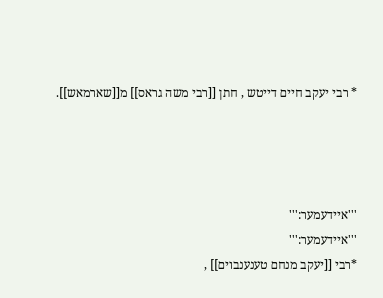* רבי יעקב חיים דייטש , חתן [[רבי משה גראס]] מ[[שארמאש]].




'''איידעמער:'''
'''איידעמער:'''
*רבי [[יעקב מנחם טענענבוים]] ,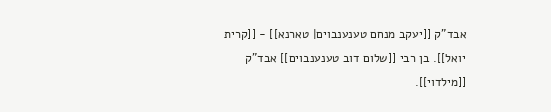אבד"ק [[יעקב מנחם טענענבוים| טארנא]] - [[קרית יואל]]. בן רבי [[שלום דוב טענענבוים]] אבד"ק [[מילדוי]].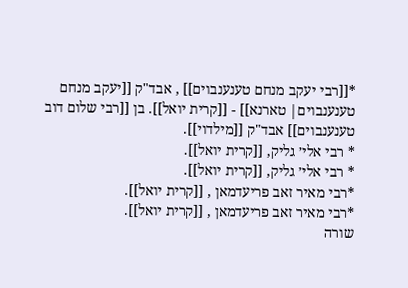*[[רבי יעקב מנחם טענענבוים]] , אבד"ק [[יעקב מנחם טענענבוים| טארנא]] - [[קרית יואל]]. בן [[רבי שלום דוב טענענבוים]] אבד"ק [[מילדוי]].
* רבי אלי׳ גליק, [[קרית יואל]].
* רבי אלי׳ גליק, [[קרית יואל]].
*רבי מאיר זאב פריעדמאן , [[קרית יואל]].
*רבי מאיר זאב פריעדמאן , [[קרית יואל]].
שורה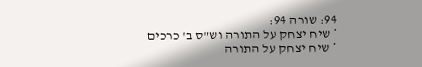94: שורה 94:
* שיח יצחק על התורה וש"ס ב' כרכים
* שיח יצחק על התורה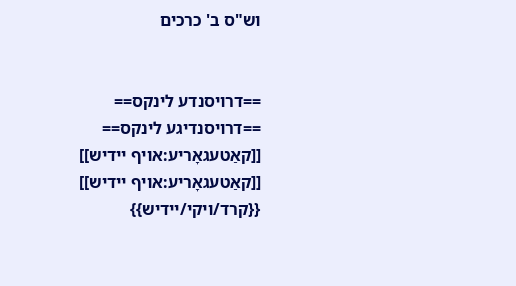וש"ס ב' כרכים


==דרויסנדע לינקס==
==דרויסנדיגע לינקס==
[[קאַטעגאָריע:אויף יידיש]]
[[קאַטעגאָריע:אויף יידיש]]
{{קרד/ויקי/יידיש}}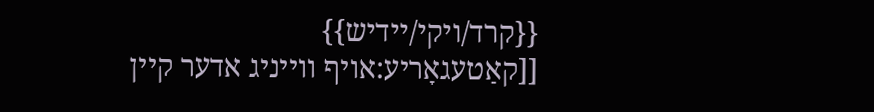{{קרד/ויקי/יידיש}}
[[קאַטעגאָריע:אויף ווייניג אדער קיין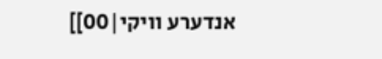אנדערע וויקי|00]]